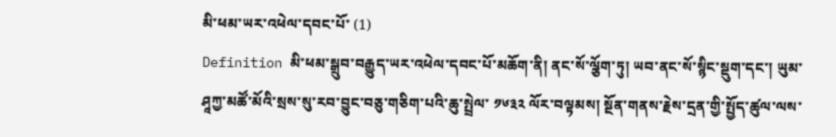མི་ཕམ་ཡར་འཕེལ་དབང་པོ་ (1)
Definition མི་ཕམ་སྒྲུབ་བརྒྱུད་ཡར་འཕེལ་དབང་པོ་མཆོག་ནི། ནང་སོ་ལྕོག་ཏུ། ཡབ་ནང་སོ་སྙིང་སྡུག་དང་། ཡུམ་ཤཱཀྱ་མཚོ་མོའི་སྲས་སུ་རབ་བྱུང་བཅུ་གཅིག་པའི་ཆུ་སྤྲེལ་ ༡༦༣༢ ལོར་བལྟམས། སྔོན་གནས་རྗེས་དྲན་གྱི་སྤྱོད་ཚུལ་ལས་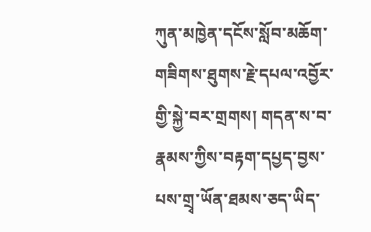ཀུན་མཁྱེན་དངོས་སློབ་མཆོག་གཟིགས་ཐུགས་རྗེ་དཔལ་འབྱོར་གྱི་སྐྱེ་བར་གྲགས། གདན་ས་བ་རྣམས་ཀྱིས་བརྟག་དཔྱད་བྱས་པས་གྲྭ་ཡོན་ཐམས་ཅད་ཡིད་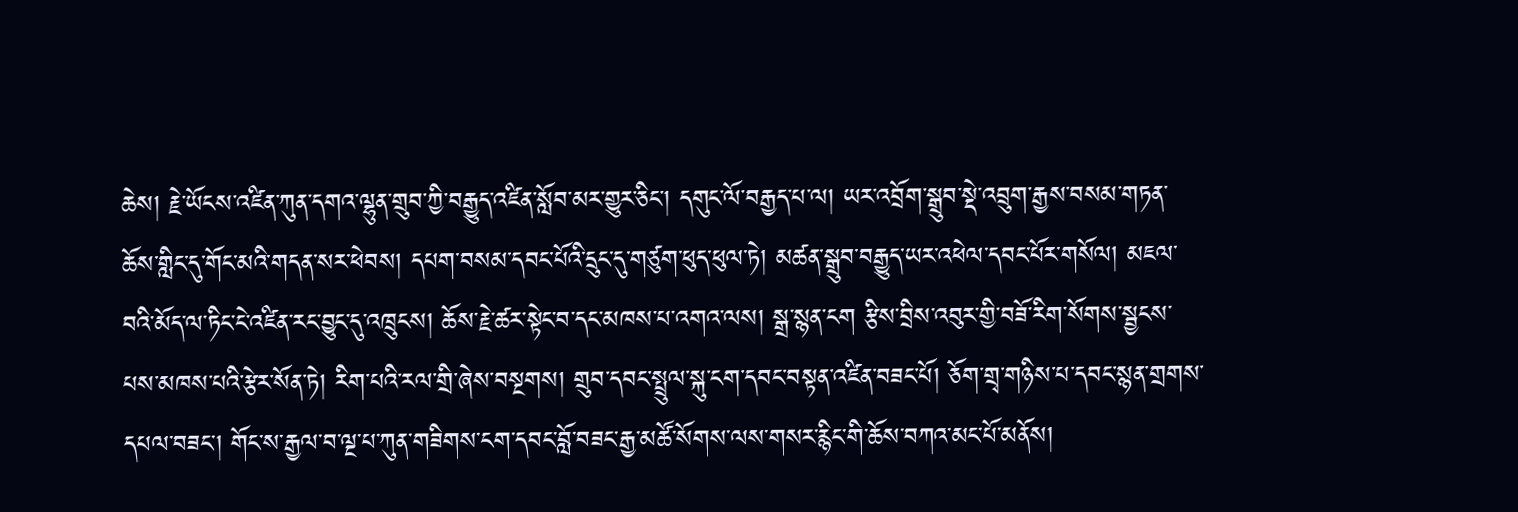ཆེས། རྗེ་ཡོངས་འཛིན་ཀུན་དགའ་ལྷུན་གྲུབ་ཀྱི་བརྒྱུད་འཛིན་སློབ་མར་གྱུར་ཅིང་། དགུང་ལོ་བརྒྱད་པ་ལ། ཡར་འབྲོག་སྒྲུབ་སྡེ་འབྲུག་རྒྱས་བསམ་གཏན་ཆོས་གླིང་དུ་གོང་མའི་གདན་སར་ཕེབས། དཔག་བསམ་དབང་པོའི་དྲུང་དུ་གཙུག་ཕུད་ཕུལ་ཏེ། མཚན་སྒྲུབ་བརྒྱུད་ཡར་འཕེལ་དབང་པོར་གསོལ། མཇལ་བའི་མོད་ལ་ཏིང་ངེ་འཛིན་རང་བྱུང་དུ་འཁྲུངས། ཆོས་རྗེ་ཚར་སྟེང་བ་དང་མཁས་པ་འགའ་ལས། སྒྲ་སྙན་ངག རྩིས་བྲིས་འབུར་གྱི་བཟོ་རིག་སོགས་སྦྱངས་པས་མཁས་པའི་རྩེར་སོན་ཏེ། རིག་པའི་རལ་གྲི་ཞེས་བསྔགས། གྲུབ་དབང་སྤྲུལ་སྐུ་ངག་དབང་བསྟན་འཛིན་བཟང་པོ། ཅོག་གྲྭ་གཉིས་པ་དབང་སྙན་གྲགས་དཔལ་བཟང་། གོང་ས་རྒྱལ་བ་ལྔ་པ་ཀུན་གཟིགས་ངག་དབང་བློ་བཟང་རྒྱ་མཚོ་སོགས་ལས་གསར་རྙིང་གི་ཆོས་བཀའ་མང་པོ་མནོས།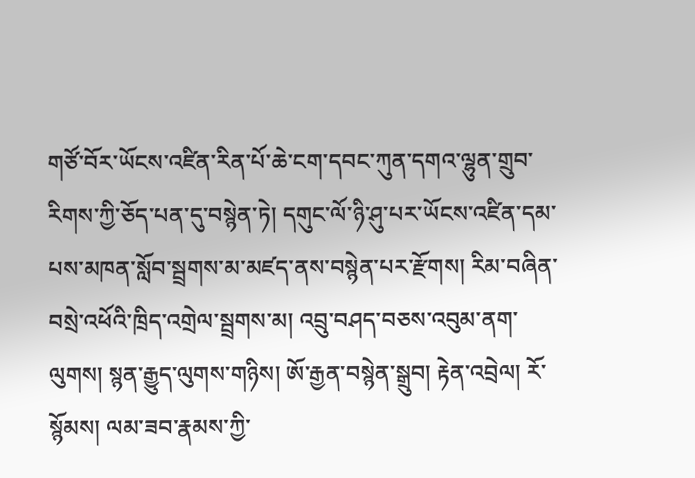གཙོ་བོར་ཡོངས་འཛིན་རིན་པོ་ཆེ་ངག་དབང་ཀུན་དགའ་ལྷུན་གྲུབ་རིགས་ཀྱི་ཅོད་པན་དུ་བསྙེན་ཏེ། དགུང་ལོ་ཉི་ཤུ་པར་ཡོངས་འཛིན་དམ་པས་མཁན་སློབ་སྦྲགས་མ་མཛད་ནས་བསྙེན་པར་རྫོགས། རིམ་བཞིན་བསྲེ་འཕོའི་ཁྲིད་འགྲེལ་སྦྲགས་མ། འབྲུ་བཤད་བཅས་འབུམ་ནག་ལུགས། སྙན་རྒྱུད་ལུགས་གཉིས། ཨོ་རྒྱན་བསྙེན་སྒྲུབ། རྟེན་འབྲེལ། རོ་སྙོམས། ལམ་ཟབ་རྣམས་ཀྱི་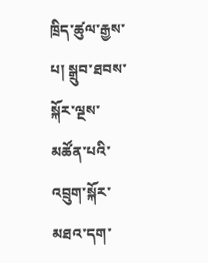ཁྲིད་ཚུལ་རྒྱས་པ། སྒྲུབ་ཐབས་སྐོར་ལྔས་མཚོན་པའི་འབྲུག་སྐོར་མཐའ་དག་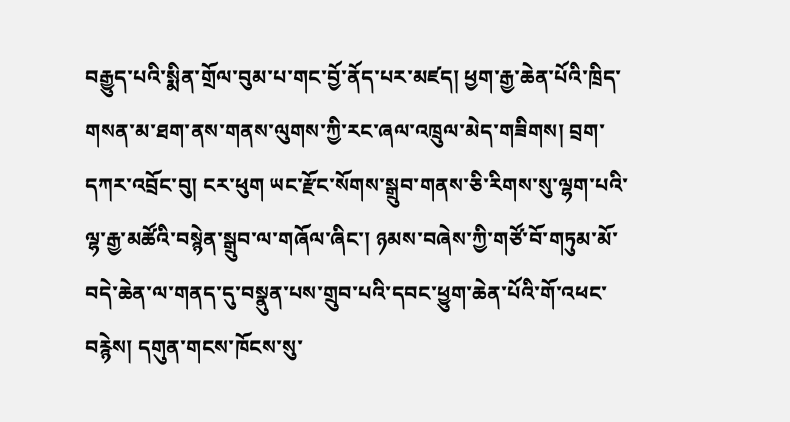བརྒྱུད་པའི་སྨིན་གྲོལ་བུམ་པ་གང་བྱོ་ནོད་པར་མཛད། ཕྱག་རྒྱ་ཆེན་པོའི་ཁྲིད་གསན་མ་ཐག་ནས་གནས་ལུགས་ཀྱི་རང་ཞལ་འཁྲུལ་མེད་གཟིགས། བྲག་དཀར་འབྲོང་བུ། ངར་ཕུག ཡང་རྫོང་སོགས་སྒྲུབ་གནས་ཅི་རིགས་སུ་ལྷག་པའི་ལྷ་རྒྱ་མཚོའི་བསྙེན་སྒྲུབ་ལ་གཞོལ་ཞིང་། ཉམས་བཞེས་ཀྱི་གཙོ་བོ་གཏུམ་མོ་བདེ་ཆེན་ལ་གནད་དུ་བསྣུན་པས་གྲུབ་པའི་དབང་ཕྱུག་ཆེན་པོའི་གོ་འཕང་བརྙེས། དགུན་གངས་ཁོངས་སུ་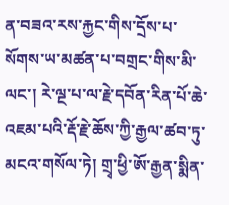ན་བཟའ་རས་རྐྱང་གིས་དྲོས་པ་སོགས་ཡ་མཚན་པ་བགྲང་གིས་མི་ལང་། རེ་ལྔ་པ་ལ་རྗེ་དབོན་རིན་པོ་ཆེ་འཇམ་པའི་རྡོ་རྗེ་ཆོས་ཀྱི་རྒྱལ་ཚབ་ཏུ་མངའ་གསོལ་ཏེ། གྲྭ་ཕྱི་ཨོ་རྒྱན་སྨིན་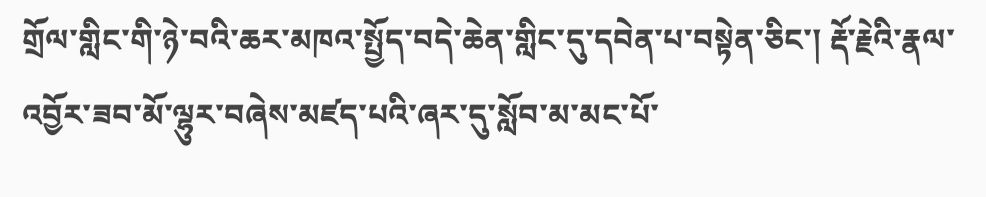གྲོལ་གླིང་གི་ཉེ་བའི་ཆར་མཁའ་སྤྱོད་བདེ་ཆེན་གླིང་དུ་དབེན་པ་བསྟེན་ཅིང་། རྡོ་རྗེའི་རྣལ་འབྱོར་ཟབ་མོ་ལྷུར་བཞེས་མཛད་པའི་ཞར་དུ་སློབ་མ་མང་པོ་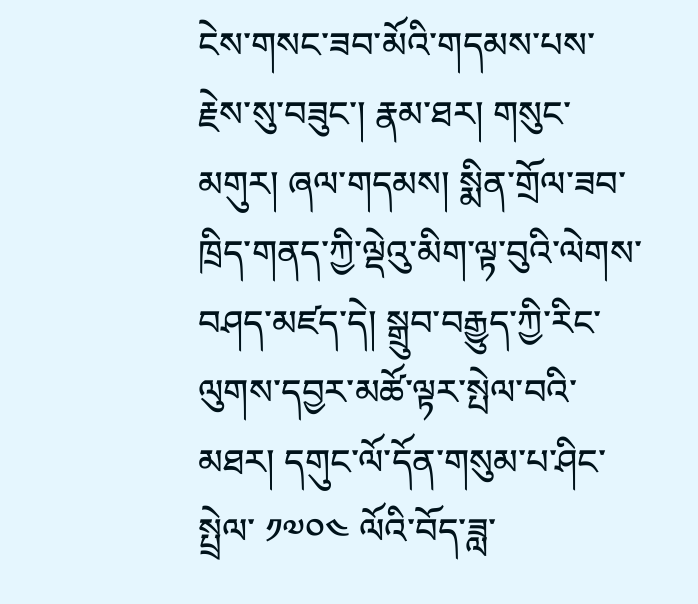ངེས་གསང་ཟབ་མོའི་གདམས་པས་རྗེས་སུ་བཟུང་། རྣམ་ཐར། གསུང་མགུར། ཞལ་གདམས། སྨིན་གྲོལ་ཟབ་ཁྲིད་གནད་ཀྱི་ལྡེའུ་མིག་ལྟ་བུའི་ལེགས་བཤད་མཛད་དེ། སྒྲུབ་བརྒྱུད་ཀྱི་རིང་ལུགས་དབྱར་མཚོ་ལྟར་སྤེལ་བའི་མཐར། དགུང་ལོ་དོན་གསུམ་པ་ཤིང་སྤྲེལ་ ༡༧༠༤ ལོའི་བོད་ཟླ་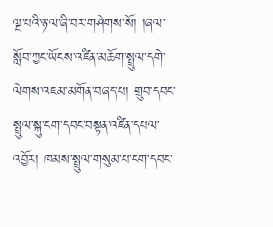ལྔ་པའི་ཉ་ལ་ཞི་བར་གཤེགས་སོ། །ཞལ་སློབ་ཀྱང་ཡོངས་འཛིན་མཆོག་སྤྲུལ་དགེ་ལེགས་འཇམ་མགོན་བཞད་པ། གྲུབ་དབང་སྤྲུལ་སྐུ་ངག་དབང་བསྟན་འཛིན་དཔལ་འབྱོར། ཁམས་སྤྲུལ་གསུམ་པ་ངག་དབང་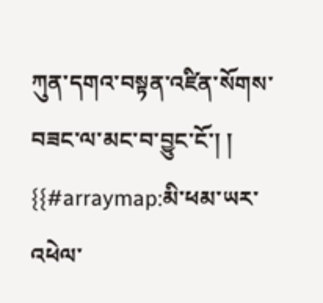ཀུན་དགའ་བསྟན་འཛིན་སོགས་བཟང་ལ་མང་བ་བྱུང་ངོ་། །
{{#arraymap:མི་ཕམ་ཡར་འཕེལ་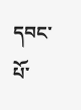དབང་པོ་